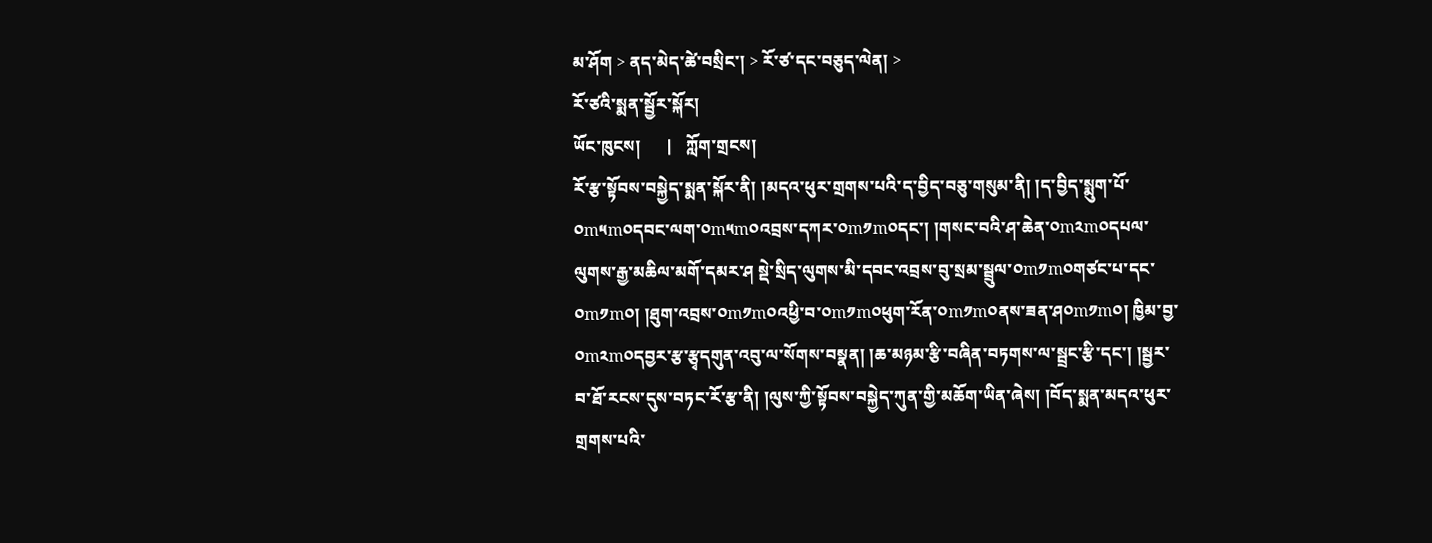མ་ཤོག > ནད་མེད་ཚེ་བསྲིང་། > རོ་ཙ་དང་བཅུད་ལེན། >
རོ་ཙའི་སྨན་སྦྱོར་སྐོར།
ཡོང་ཁུངས།      |   ཀློག་གྲངས།
རོ་རྩ་སྟོབས་བསྐྱེད་སྨན་སྐོར་ནི། །མདའ་ཕུར་གྲགས་པའི་ད་བྱིད་བཅུ་གསུམ་ནི། །ད་བྱིད་སྨུག་པོ་༠m༥m༠དབང་ལག་༠m༥m༠འབྲས་དཀར་༠m༡m༠དང་། །གསང་བའི་ཤ་ཆེན་༠m༢m༠དཔལ་ལུགས་རྒྱ་མཆིལ་མགོ་དམར་ཤ སྡེ་སྲིད་ལུགས་མི་དབང་འབྲས་བུ་སྲམ་སྦྲུལ་༠m༡m༠གཙང་པ་དང་༠m༡m༠། །ཐུག་འབྲས་༠m༡m༠འཕྱི་བ་༠m༡m༠ཕུག་རོན་༠m༡m༠ནས་ཟན་ཤ༠m༡m༠། ཁྱིམ་བྱ་༠m༢m༠དབྱར་རྩ་རྩྭདགུན་འབུ་ལ་སོགས་བསྣན། །ཆ་མཉམ་རྩི་བཞིན་བཏགས་ལ་སྦྲང་རྩི་དང་། །སྦྱར་བ་ཐོ་རངས་དུས་བཏང་རོ་རྩ་ནི། །ལུས་ཀྱི་སྟོབས་བསྐྱེད་ཀུན་གྱི་མཆོག་ཡིན་ཞེས། །བོད་སྨན་མདའ་ཕུར་གྲགས་པའི་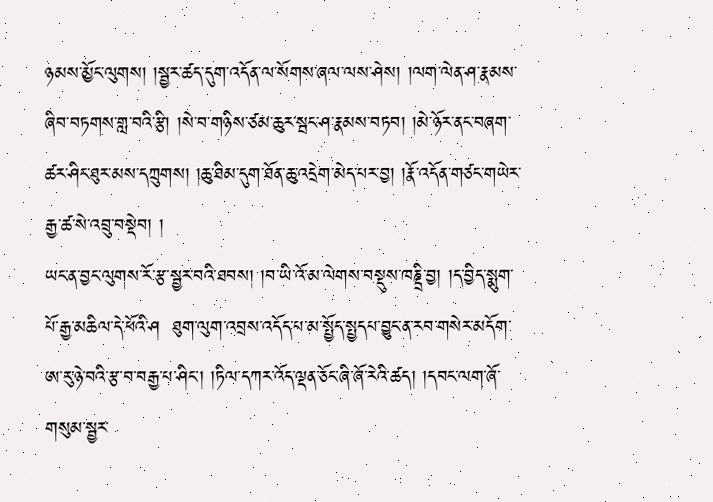ཉམས་མྱོང་ལུགས། །སྦྱར་ཚད་དུག་འདོན་ལ་སོགས་ཞལ་ལས་ཤེས། །ལག་ལེན་ཤ་རྣམས་ཞིབ་བཏགས་གླ་བའི་རྩི། །སེ་བ་གཉིས་ཙམ་ཆུར་སྦང་ཤ་རྣམས་བཏབ། །མེ་ཉོར་ནང་བཞག་ཚར་ཤིང་ཐུར་མས་དཀྲུགས། །ཆུ་ཐིམ་དུག་ཐོན་ཆུ་འདྲེག་མེད་པར་བྱ། །རྣོ་འདོན་གཙང་གཡེར་རྒྱ་ཚ་སེ་འབྲུ་བསྡེབ། །
ཡང་ན་བྱང་ལུགས་རོ་རྩ་སྦྱར་བའི་ཐབས། །བ་ཡི་འོ་མ་ལེགས་བསྡུས་ཁཎྡྲི་བྱ། །ད་བྱིད་སྨུག་པོ་རྒྱ་མཆིལ་དེ་ཕོའི་ཤ  ཐུག་ལུག་འབྲས་འདོད་པ་མ་སྤྱོད་སྤྱདཔ་བྱུང་ན་རབ་གསེར་མདོག་ཨ་རུ་ཉེ་བའི་རྩ་བ་བརྒྱ་པ་ཤིང་། །ཏིལ་དཀར་འོད་ལྡན་ཅོང་ཞི་ཞོ་རེའི་ཚད། །དབང་ལག་ཞོ་གསུམ་སྦྱར་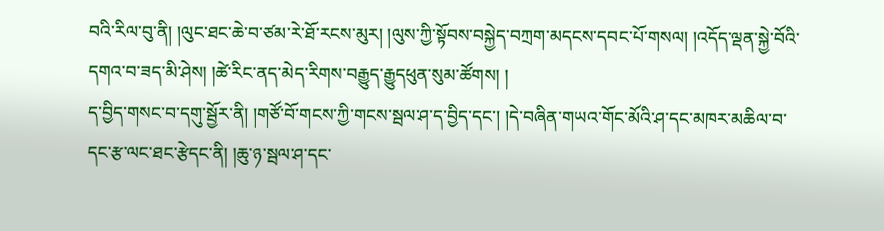བའི་རིལ་བུ་ནི། །ལུང་ཐང་ཆེ་བ་ཙམ་རེ་ཐོ་རངས་མུར། །ལུས་ཀྱི་སྟོབས་བསྐྱེད་བཀྲག་མདངས་དབང་པོ་གསལ། །འདོད་ལྡན་སྐྱེ་བོའི་དགའ་བ་ཟད་མི་ཤེས། །ཚེ་རིང་ནད་མེད་རིགས་བརྒྱུད་རྒྱུདཕུན་སུམ་ཚོགས། །
ད་བྱིད་གསང་བ་དགུ་སྦྱོར་ནི། །གཙོ་བོ་གངས་ཀྱི་གངས་སྦལ་ཤ་ད་བྱིད་དང་། །དེ་བཞིན་གཡའ་གོང་མོའི་ཤ་དང་མཁར་མཆིལ་བ་དང་རྩ་ལང་ཐང་རྩེདང་ནི། །ཆུ་ཉ་སྦལ་ཤ་དང་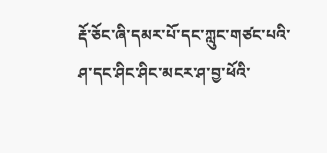རྡོ་ཅོང་ཞི་དམར་པོ་དང་ཀླུང་གཙང་པའི་ཤ་དང་ཤིང་ཤིང་མངར་ཤ་བྱ་ཕོའི་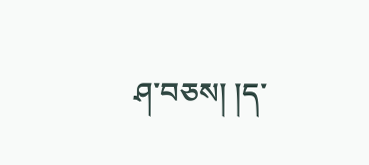ཤ་བཅས། །ད་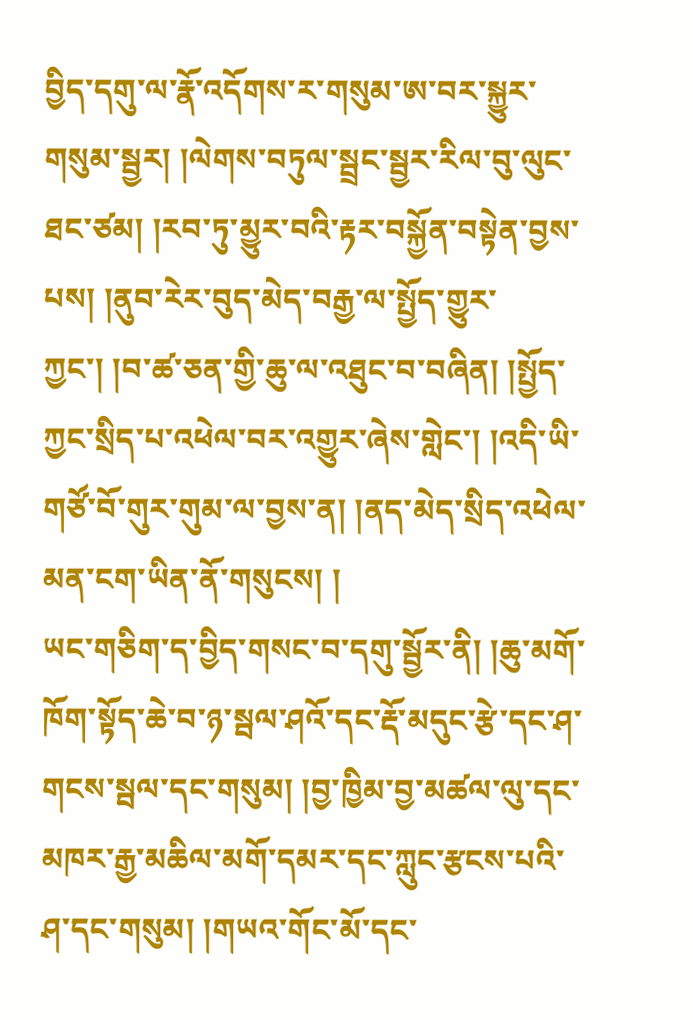བྱིད་དགུ་ལ་རྣོ་འདོགས་ར་གསུམ་ཨ་བར་སྐྱུར་གསུམ་སྦྱར། །ལེགས་བཏུལ་སྦྲང་སྦྱར་རིལ་བུ་ལུང་ཐང་ཙམ། །རབ་ཏུ་མྱུར་བའི་རྟར་བསྐྱོན་བསྟེན་བྱས་པས། །ནུབ་རེར་བུད་མེད་བརྒྱ་ལ་སྤྱོད་གྱུར་ཀྱང་། །བ་ཚ་ཅན་གྱི་ཆུ་ལ་འཐུང་བ་བཞིན། །སྤྱོད་ཀྱང་སྲིད་པ་འཕེལ་བར་འགྱུར་ཞེས་གླེང་། །འདི་ཡི་གཙོ་བོ་གུར་གུམ་ལ་བྱས་ན། །ནད་མེད་སྲིད་འཕེལ་མན་ངག་ཡིན་ནོ་གསུངས། །
ཡང་གཅིག་ད་བྱིད་གསང་བ་དགུ་སྦྱོར་ནི། །ཆུ་མགོ་ཁོག་སྟོད་ཆེ་བ་ཉ་སྦལ་ཤའོ་དང་རྡོ་མདུང་རྩེ་དང་ཤ་གངས་སྦལ་དང་གསུམ། །བྱ་ཁྱིམ་བྱ་མཚལ་ལུ་དང་མཁར་རྒྱ་མཆིལ་མགོ་དམར་དང་ཀླུང་རྩངས་པའི་ཤ་དང་གསུམ། །གཡའ་གོང་མོ་དང་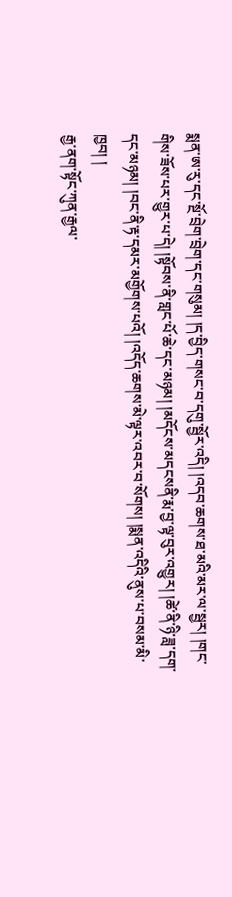སྨན་ཨ་རུ་དང་སྔོ་བྲེག་བྲེག་དང་གསུམ། །ད་བྱིད་གསང་བ་དགུ་སྦྱོར་འདི། །འདབ་ཆགས་ཐ་མའི་མར་ལ་སྦྱར། །གང་གིས་ཟོས་པར་གྱུར་པ་དེ། །སྟོབས་ནི་གླང་པོ་ཆེ་དང་མཉམ། །མདོངས་མདངསནི་རྨ་བྱ་ལྟ་བུར་འགྱུར། །ཚེ་ནི་ཉི་ཟླ་དག་དང་མཉམ། །བང་ནི་རྟ་དམར་མགྱོགས་པའོ། །འདོད་ཆགས་མེ་ལྟར་འབར་བ་སོགས། །སྨན་འདིའི་ནུས་པ་བསམ་མི་ཁྱབ། །
རྒྱ་ནག་སྟོང་ཀུན་རྒྱལ་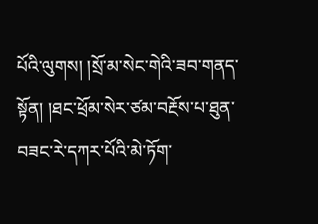པོའི་ལུགས། །སྲོ་མ་སེང་གེའི་ཟབ་གནད་སྟོན། །ཐང་ཕྲོམ་སེར་ཙམ་བརྔོས་པ་ཐུན་བཟང་རེ་དཀར་པོའི་མེ་ཏོག་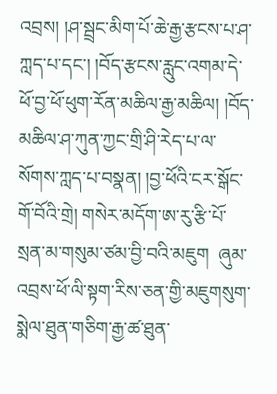འབྲས། །ཤ་སྦྲང་མིག་པོ་ཆེ་རྒྱ་རྩངས་པ་ཤ་ཀླད་པ་དང་། །བོད་རྩངས་རླུང་འགམ་དེ་ཕོ་བྱ་ཕོ་ཕུག་རོན་མཆིལ་རྒྱ་མཆིལ། །བོད་མཆིལ་ཤ་ཀུན་ཀྱང་གྲི་ཤི་རེད་པ་ལ་སོགས་ཀླད་པ་བསྣན། །བྱ་ཕོའི་ངར་སྒོང་གོ་བོའི་གྲེ། གསེར་མདོག་ཨ་རུ་རྩི་པོ་སྲན་མ་གསུམ་ཙམ་བྱི་བའི་མཇུག  ཞུམ་འབྲས་ཕོ་ལི་སྟག་རིས་ཅན་གྱི་མཇུགསུག་སྨེལ་ཐུན་གཅིག་རྒྱ་ཚ་ཐུན་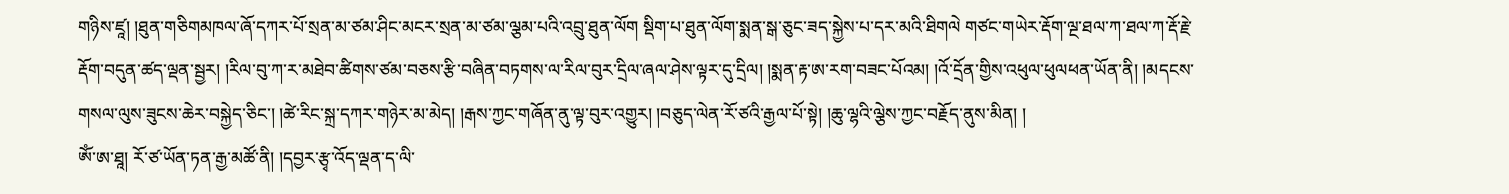གཉིས་ཛཱ། །ཐུན་གཅིགམཁལ་ཞོ་དཀར་པོ་སྲན་མ་ཙམ་ཤིང་མངར་སྲན་མ་ཙམ་ལྕམ་པའི་འབྲུ་ཐུན་ལོག སྡིག་པ་ཐུན་ལོག་སྨན་སྒ་ཅུང་ཟད་སྐྱེས་པ་དར་མའི་ཐིགལེ གཙང་གཡེར་རྡོག་ལྔ་ཐལ་ཀ་ཐལ་ཀ་རྡོ་རྗེ་རྡོག་བདུན་ཚད་ལྡན་སྦྱར། །རིལ་བུ་ཀ་ར་མཐེབ་ཚིགས་ཙམ་བཅས་རྩི་བཞིན་བཏགས་ལ་རིལ་བུར་དྲིལ་ཞལ་ཤེས་ལྟར་དུ་དྲིལ། །སྨན་རྟ་ཨ་རག་བཟང་པོའམ། །འོ་དྲོན་གྱིས་འཕུལ་ཕུལཕན་ཡོན་ནི། །མདངས་གསལ་ལུས་ཟུངས་ཆེར་བསྐྱེད་ཅིང་། །ཚེ་རིང་སྐྲ་དཀར་གཉེར་མ་མེད། །རྒས་ཀྱང་གཞོན་ནུ་ལྟ་བུར་འགྱུར། །བཅུད་ལེན་རོ་ཙའི་རྒྱལ་པོ་སྟེ། །ཆུ་ལྷའི་ལྕེས་ཀྱང་བརྗོད་ནུས་མིན། །
ༀ་ཨ་ཐཱ། རོ་ཙ་ཡོན་ཏན་རྒྱ་མཚོ་ནི། །དབྱར་རྩྭ་འོད་ལྡན་ད་ལི་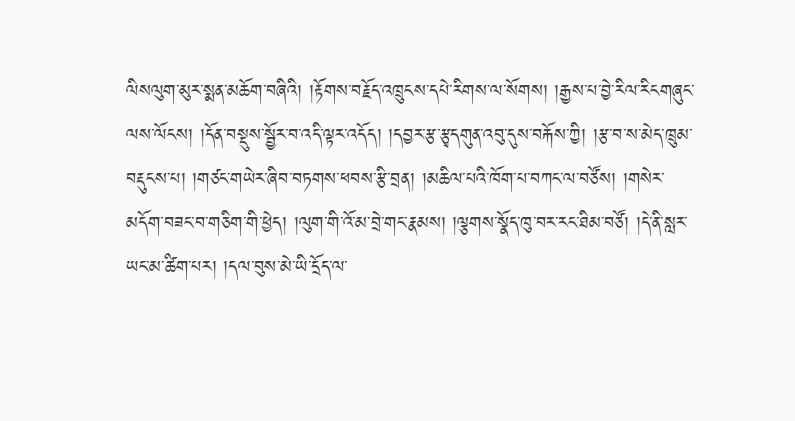ལིསལུག་མུར་སྨན་མཆོག་བཞིའི། །རྟོགས་བརྗོད་འཁྲུངས་དཔེ་རིགས་ལ་སོགས། །རྒྱས་པ་བྱེ་རིལ་རིངགཞུང་ལས་ལོངས། །དོན་བསྡུས་སྦྱོར་བ་འདི་ལྟར་འདོད། །དབྱར་རྩ་རྩྭདགུན་འབུ་དུས་བརྐོས་ཀྱི། །རྩ་བ་ས་མེད་ཁྲུམ་བརྡུངས་པ། །གཙང་གཡེར་ཞིབ་བཏགས་ཕབས་རྩི་བྲན། །མཆིལ་པའི་ཁོག་པ་བཀང་ལ་བཙོས། །གསེར་མདོག་བཟང་བ་གཅིག་གི་ཕྱེད། །ལུག་གི་འོ་མ་བྲེ་གང་རྣམས། །ལྕགས་སྣོད་ཁུ་བར་རང་ཐིམ་བཙོ། །དེ་ནི་སླར་ཡང་མ་ཚིག་པར། །དལ་བུས་མེ་ཡི་དྲོད་ལ་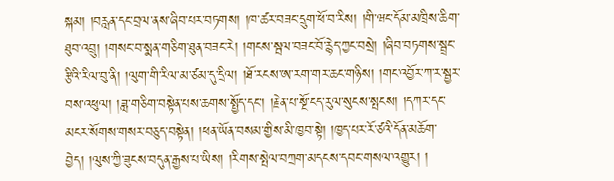སྐམ། །བརླན་དང་བྲལ་ནས་ཞིབ་པར་བཏགས། །ཁ་ཚར་བཟང་དྲུག་ཕོ་བ་རིས། །གི་ཝང་དོམ་མཁྲིས་ཆིག་ཐུབ་འབྲུ། །གསང་བ་སྨན་གཅིག་ཐུན་བཟང་རེ། །གངས་སྦལ་བཟང་བོ་རྙེད་ཀྱང་བསྲེ། །ཞིབ་བཏགས་སྦྲང་རྩིའི་རིལ་བུ་ནི། །ལུག་གི་རིལ་མ་ཙམ་དུ་དྲིལ། །ཐོ་རངས་ཨ་རག་གར་ཆང་གཉིས། །གང་འབྱོར་ཀ་ར་སྦྱར་བས་འཕུལ། །ཟླ་གཅིག་བསྟེན་པས་ཆགས་སྤྱོད་དང་། །རྗེན་པ་སྔོ་ངད་རུལ་སུངས་སྤངས། །དཀར་དང་མངར་སོགས་གསར་བཅུད་བསྟེན། །ཕན་ཡོན་བསམ་གྱིས་མི་ཁྱབ་སྟེ། །ཁྱད་པར་རོ་ཙའི་དོན་མཆོག་བྱེད། །ལུས་ཀྱི་ཟུངས་བདུན་རྒྱས་པ་ཡིས། །རིགས་སྤེལ་བཀྲག་མདངས་དབང་གསལ་འགྱུར། །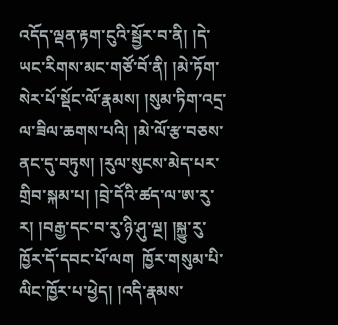འདོད་ལྡན་རྟག་ངུའི་སྦྱོར་བ་ནི། །དེ་ཡང་རིགས་མང་གཙོ་བོ་ནི། །མེ་ཏོག་སེར་པོ་སྡོང་ལོ་རྣམས། །སུམ་ཏིག་འདྲ་ལ་ཟིལ་ཆགས་པའི། །མེ་ལོ་རྩ་བཅས་ནང་དུ་བཏུས། །རུལ་སུངས་མེད་པར་གྲིབ་སྐམ་པ། །བྲེ་དོའི་ཚད་ལ་ཨ་རུ་ར། །བརྒྱ་དང་བ་རུ་ཉི་ཤུ་ལྔ། །སྐྱུ་རུ་ཁྱོར་དོ་དབང་པོ་ལག  ཁྱོར་གསུམ་པི་ལིང་ཁྱོར་པ་ཕྱེད། །འདི་རྣམས་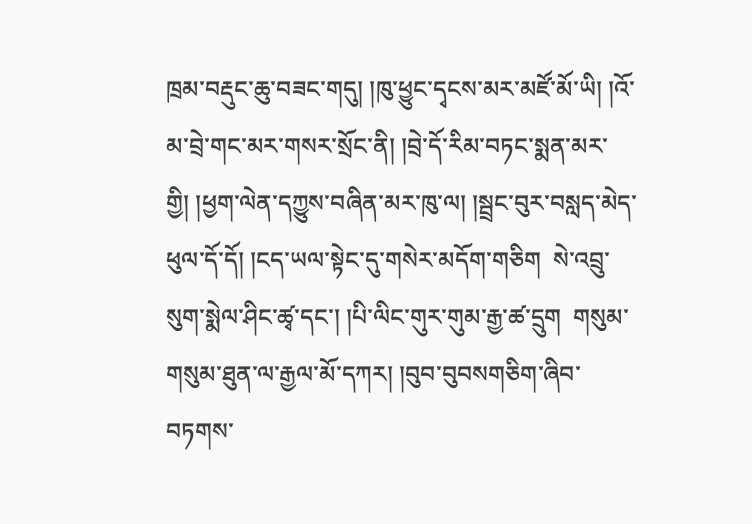ཁྲམ་བརྡུང་ཆུ་བཟང་གདུ། །ཁུ་ཕྱུང་དྭངས་མར་མཛོ་མོ་ཡི། །འོ་མ་བྲེ་གང་མར་གསར་སྲོང་ནི། །བྲེ་དོ་རིམ་བཏང་སྨན་མར་གྱི། །ཕྱག་ལེན་དཀྱུས་བཞིན་མར་ཁུ་ལ། །སྦྲང་བུར་བསླད་མེད་ཕུལ་དོ་དོ། །ངད་ཡལ་སྟེང་དུ་གསེར་མདོག་གཅིག  སེ་འབྲུ་སུག་སྨེལ་ཤིང་ཚྭ་དང་། །པི་ལིང་གུར་གུམ་རྒྱ་ཚ་དྲུག  གསུམ་གསུམ་ཐུན་ལ་རྒྱལ་མོ་དཀར། །བུབ་བུབསགཅིག་ཞིབ་བཏགས་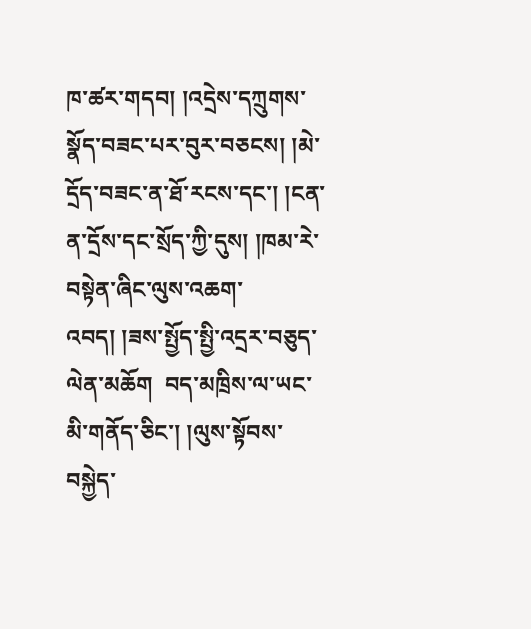ཁ་ཚར་གདབ། །འདྲེས་དཀྲུགས་སྣོད་བཟང་པར་བུར་བཅངས། །མེ་དྲོད་བཟང་ན་ཐོ་རངས་དང་། །ངན་ན་དྲོས་དང་སྲོད་ཀྱི་དུས། །ཁམ་རེ་བསྟེན་ཞིང་ལུས་འཆག་འབད། །ཟས་སྤྱོད་སྤྱི་འདྲར་བཅུད་ལེན་མཆོག  བད་མཁྲིས་ལ་ཡང་མི་གནོད་ཅིང་། །ལུས་སྟོབས་བསྐྱེད་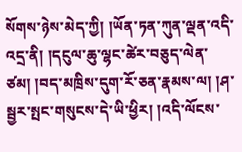སོགས་ཉེས་མེད་ཀྱི། །ཡོན་ཏན་ཀུན་ལྡན་འདི་འདྲ་ནི། །དངུལ་ཆུ་ལྷང་ཚེར་བཅུད་ལེན་ཙམ། །བད་མཁྲིས་དུག་རོ་ཅན་རྣམས་ལ། །ཤ་སྦྱར་སྤང་གསུངས་དེ་ཡི་ཕྱིར། །འདི་ལོངས་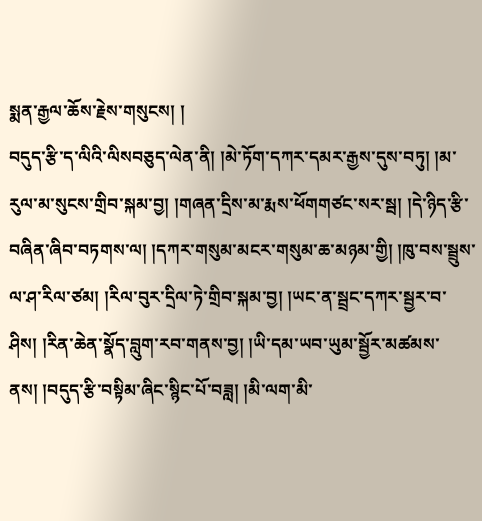སྨན་རྒྱལ་ཆོས་རྗེས་གསུངས། །
བདུད་རྩི་ད་ལིའི་ལིསབཅུད་ལེན་ནི། །མེ་ཏོག་དཀར་དམར་རྒྱས་དུས་བཏུ། །མ་རུལ་མ་སུངས་གྲིབ་སྐམ་བྱ། །གཞན་དྲིས་མ་རྨས་ཕོགགཙང་སར་སྦ། །དེ་ཉིད་རྩི་བཞིན་ཞིབ་བཏགས་ལ། །དཀར་གསུམ་མངར་གསུམ་ཆ་མཉམ་གྱི། །ཁུ་བས་སྦྲུས་ལ་ཤ་རིལ་ཙམ། །རིལ་བུར་དྲིལ་ཏེ་གྲིབ་སྐམ་བྱ། །ཡང་ན་སྦྲང་དཀར་སྦྱར་བ་ཤིས། །རིན་ཆེན་སྣོད་བླུག་རབ་གནས་བྱ། །ཡི་དམ་ཡབ་ཡུམ་སྦྱོར་མཚམས་ནས། །བདུད་རྩི་བསྟིམ་ཞིང་སྙིང་པོ་བཟླ། །མི་ལག་མི་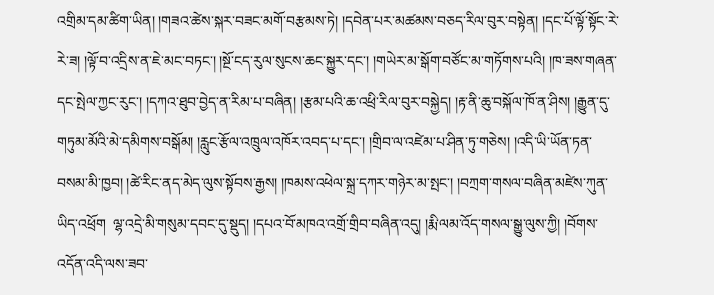འགྲིམ་དམ་ཚིག་ཡིན། །གཟའ་ཚེས་སྐར་བཟང་མགོ་བརྩམས་ཏེ། །དབེན་པར་མཚམས་བཅད་རིལ་བུར་བསྟེན། །དང་པོ་ལྟོ་སྟོང་རེ་རེ་ཟ། །ལྟོ་བ་འདྲིས་ན་ཇེ་མང་བཏང་། །སྔོ་ངད་རུལ་སུངས་ཆང་སྐྱུར་དང་། །གཡེར་མ་སྒོག་བཙོང་མ་གཏོགས་པའི། །ཁ་ཟས་གཞན་དང་སྤེལ་ཀྱང་རུང་། །དཀའ་ཐུབ་བྱེད་ན་རིམ་པ་བཞིན། །རྩམ་པའི་ཆ་འཕྲི་རིལ་བུར་བསྐྱེད། །རྟ་ནི་ཆུ་བསྐོལ་ཁོ་ན་ཤིས། །རྒྱུན་དུ་གཏུམ་མོའི་མེ་དམིགས་བསྒོམ། །རླུང་རྩོལ་འཁྲུལ་འཁོར་འབད་པ་དང་། །གྲིབ་ལ་འཛེམ་པ་ཤིན་ཏུ་གཅེས། །འདི་ཡི་ཡོན་ཏན་བསམ་མི་ཁྱབ། །ཚེ་རིང་ནད་མེད་ལུས་སྟོབས་རྒྱས། །ཁམས་འཕེལ་སྐྲ་དཀར་གཉེར་མ་སྤང་། །བཀྲག་གསལ་བཞིན་མཛེས་ཀུན་ཡིད་འཕྲོག  ལྷ་འདྲེ་མི་གསུམ་དབང་དུ་སྡུད། །དཔའ་བོ་མཁའ་འགྲོ་གྲིབ་བཞིན་འདུ། །རྨི་ལམ་འོད་གསལ་སྒྱུ་ལུས་ཀྱི། །བོགས་འདོན་འདི་ལས་ཟབ་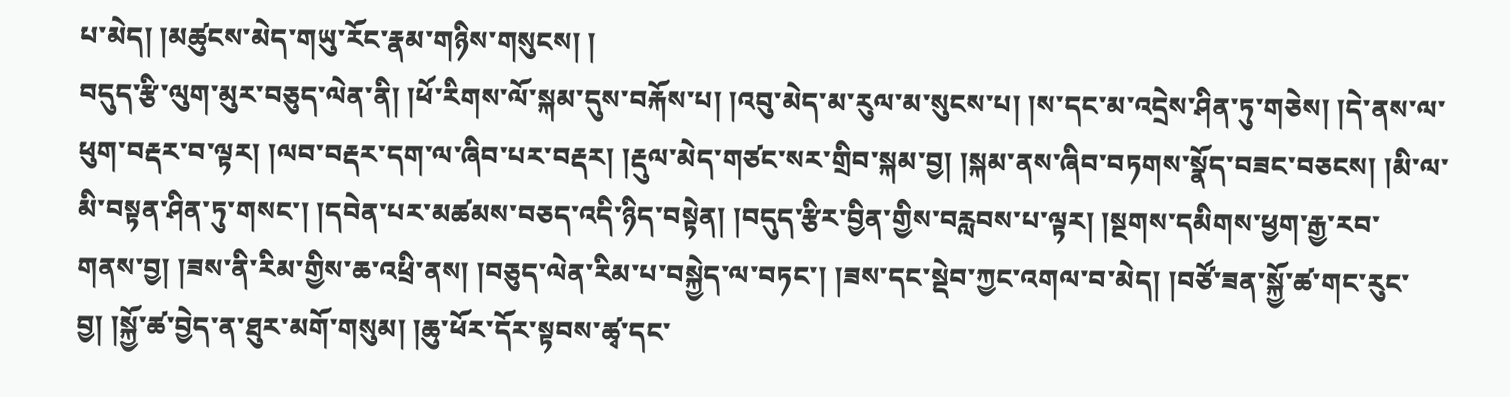པ་མེད། །མཚུངས་མེད་གཡུ་རོང་རྣམ་གཉིས་གསུངས། །
བདུད་རྩི་ལུག་མུར་བཅུད་ལེན་ནི། །ཕོ་རིགས་ལོ་སྐམ་དུས་བརྐོས་པ། །འབུ་མེད་མ་རུལ་མ་སུངས་པ། །ས་དང་མ་འདྲེས་ཤིན་ཏུ་གཅེས། །དེ་ནས་ལ་ཕུག་བརྡར་བ་ལྟར། །ལབ་བརྡར་དག་ལ་ཞིབ་པར་བརྡར། །རྡུལ་མེད་གཙང་སར་གྲིབ་སྐམ་བྱ། །སྐམ་ནས་ཞིབ་བཏགས་སྣོད་བཟང་བཅངས། །མི་ལ་མི་བསྟན་ཤིན་ཏུ་གསང་། །དབེན་པར་མཚམས་བཅད་འདི་ཉིད་བསྟེན། །བདུད་རྩིར་བྱིན་གྱིས་བརླབས་པ་ལྟར། །སྔགས་དམིགས་ཕྱག་རྒྱ་རབ་གནས་བྱ། །ཟས་ནི་རིམ་གྱིས་ཆ་འཕྲི་ནས། །བཅུད་ལེན་རིམ་པ་བསྐྱེད་ལ་བཏང་། །ཟས་དང་སྡེབ་ཀྱང་འགལ་བ་མེད། །བཙོ་ཟན་སྐྱོ་ཚ་གང་རུང་བྱ། །སྐྱོ་ཚ་བྱེད་ན་ཐུར་མགོ་གསུམ། །ཆུ་ཕོར་དོར་སྟབས་ཚྭ་དང་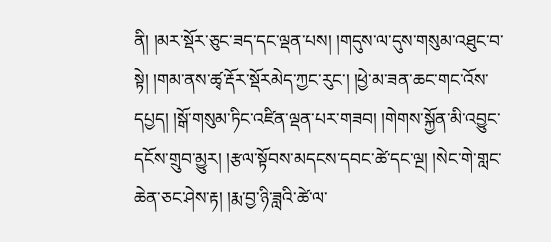ནི། །མར་སྡོར་ཅུང་ཟད་དང་ལྡན་པས། །གདུས་ལ་དུས་གསུམ་འཐུང་བ་སྟེ། །གམ་ནས་ཚྭ་རྡོར་སྡོརམེད་ཀྱང་རུང་། །ཕྱེ་མ་ཟན་ཆང་གང་འོས་དཔྱད། །སྒོ་གསུམ་ཏིང་འཛིན་ལྡན་པར་གཟབ། །གེགས་སྐྱོན་མི་འབྱུང་དངོས་གྲུབ་མྱུར། །རྩལ་སྟོབས་མདངས་དབང་ཚེ་དང་ལྔ། །སེང་གེ་གླང་ཆེན་ཅང་ཤེས་རྟ། །རྨ་བྱ་ཉི་ཟླའི་ཚེ་ལ་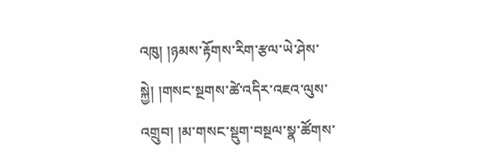འཁུ། །ཉམས་རྟོགས་རིག་རྩལ་ཡེ་ཤེས་སྐྱེ། །གསང་སྔགས་ཚེ་འདིར་འཇའ་ལུས་འགྲུབ། །མ་གསང་སྡུག་བསྔལ་སྣ་ཚོགས་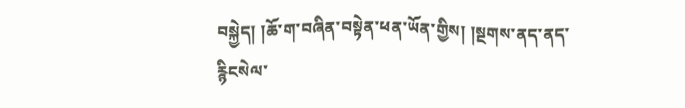བསྐྱེད། །ཆོ་ག་བཞིན་བསྟེན་ཕན་ཡོན་གྱིས། །སྔགས་ནད་ནད་རྙིངསེལ་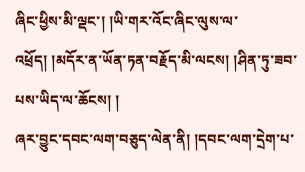ཞིང་ཕྱིས་མི་ལྡང་། །ཡི་གར་འོང་ཞིང་ལུས་ལ་འཕྲོད། །མདོར་ན་ཡོན་ཏན་བརྗོད་མི་ལངས། །ཤིན་ཏུ་ཟབ་པས་ཡིད་ལ་ཆོངས། །
ཞར་བྱུང་དབང་ལག་བཅུད་ལེན་ནི། །དབང་ལག་དྲེག་པ་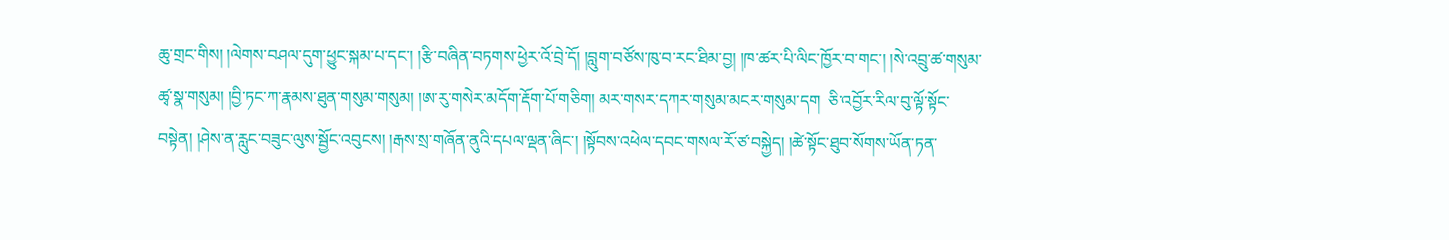ཆུ་གྲང་གིས། །ལེགས་བཤལ་དུག་ཕྱུང་སྐམ་པ་དང་། །རྩི་བཞིན་བཏགས་ཕྱེར་འོ་བྲེ་དོ། །བླུག་བཙོས་ཁུ་བ་རང་ཐིམ་བྱ། །ཁ་ཚར་པི་ལིང་ཁྱོར་བ་གང་། །སེ་འབྲུ་ཚ་གསུམ་ཚྭ་སྣ་གསུམ། །བྱི་ཏང་ཀ་རྣམས་ཐུན་གསུམ་གསུམ། །ཨ་རུ་གསེར་མདོག་རྡོག་པོ་གཅིག། མར་གསར་དཀར་གསུམ་མངར་གསུམ་དག  ཅི་འབྱོར་རིལ་བུ་ལྟོ་སྟོང་བསྟེན། །ཤེས་ན་རླུང་བཟུང་ལུས་སྦྱོང་འབུངས། །རྒས་སྲ་གཞོན་ནུའི་དཔལ་ལྡན་ཞིང་། །སྟོབས་འཕེལ་དབང་གསལ་རོ་ཙ་བསྐྱེད། །ཚེ་སྟོང་ཐུབ་སོགས་ཡོན་ཏན་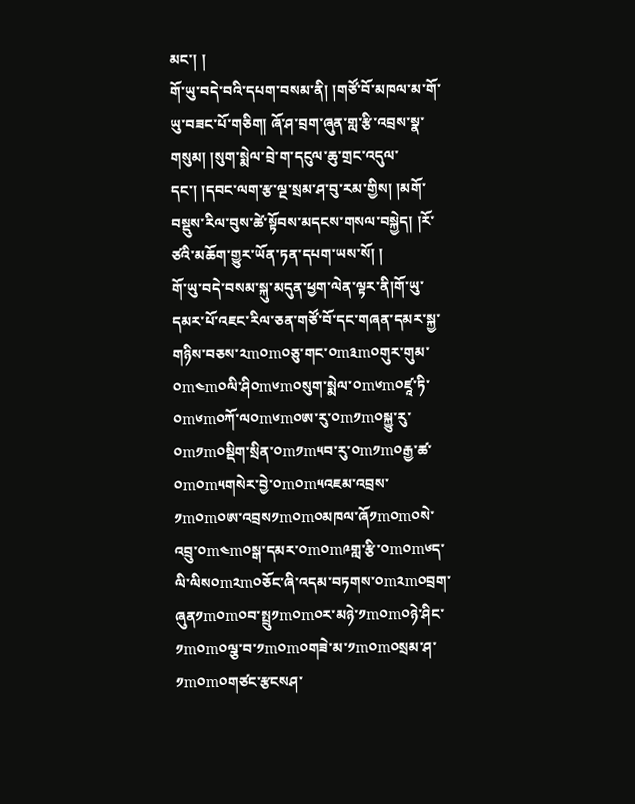མང་། །
གོ་ཡུ་བདེ་བའི་དཔག་བསམ་ནི། །གཙོ་བོ་མཁལ་མ་གོ་ཡུ་བཟང་པོ་གཅིག། ཞོ་ཤ་བྲག་ཞུན་གླ་རྩི་འབྲས་སྣ་གསུམ། །སུག་སྨེལ་བྲེ་ག་དངུལ་ཆུ་གྲང་འདུལ་དང་། །དབང་ལག་རྩ་ལྔ་སྲམ་ཤ་བུ་རམ་གྱིས། །མགོ་བསྡུས་རིལ་བུས་ཚེ་སྟོབས་མདངས་གསལ་བསྐྱེད། །རོ་ཙའི་མཆོག་གྱུར་ཡོན་ཏན་དཔག་ཡས་སོ། །
གོ་ཡུ་བདེ་བསམ་སྐུ་མདུན་ཕྱག་ལེན་ལྟར་ནི།གོ་ཡུ་དམར་པོ་འཇང་རིལ་ཅན་གཙོ་བོ་དང་གཞན་དམར་སྐྱ་གཉིས་བཅས་༢m༠m༠ཅུ་གང་༠m༣m༠གུར་གུམ་༠m༤m༠ལི་ཤི༠m༦m༠སུག་སྨེལ་༠m༦m༠ཛཱ་ཏི་༠m༦m༠ཀོ་ལ༠m༦m༠ཨ་རུ་༠m༡m༠སྐྱུ་རུ་༠m༡m༠སྡིག་སྲིན་༠m༡m༥བ་རུ་༠m༡m༠རྒྱ་ཚ་༠m༠m༥གསེར་བྱེ་༠m༠m༥འཇམ་འབྲས་༡m༠m༠ཨ་འབྲས༡m༠m༠མཁལ་ཞོ༡m༠m༠སེ་འབྲུ་༠m༤m༠སྒ་དམར་༠m༠m༩གླ་རྩི་༠m༠m༦ད་ལི་ལིས༠m༢m༠ཅོང་ཞི་འདམ་བཏགས་༠m༢m༠བྲག་ཞུན༡m༠m༠བ་སྤྲུ༡m༠m༠ར་མཉེ་༡m༠m༠ཉེ་ཤིང་༡m༠m༠ལྕ་བ་༡m༠m༠གཟེ་མ་༡m༠m༠སྲམ་ཤ་༡m༠m༠གཙང་རྩངསཤ་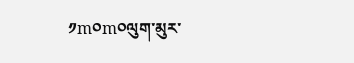༡m༠m༠ལུག་མུར་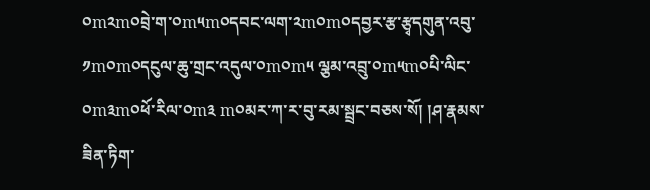༠m༢m༠བྲེ་ག་༠m༥m༠དབང་ལག་༢m༠m༠དབྱར་རྩ་རྩྭདགུན་འབུ་༡m༠m༠དངུལ་ཆུ་གྲང་འདུལ་༠m༠m༥ ལྕམ་འབྲུ་༠m༥m༠པི་ལིང་༠m༣m༠ཕོ་རིལ་༠m༣ m༠མར་ཀ་ར་བུ་རམ་སྦྲང་བཅས་སོ། །ཤ་རྣམས་ཟིན་ཏིག་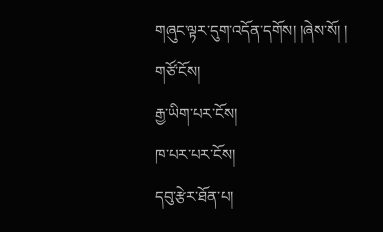གཞུང་ལྟར་དུག་འདོན་དགོས། །ཞེས་སོ། །
གཙོ་ངོས།
རྒྱ་ཡིག་པར་ངོས།
ཁ་པར་པར་ངོས།
དབུ་རྩེར་ཐོན་པ།